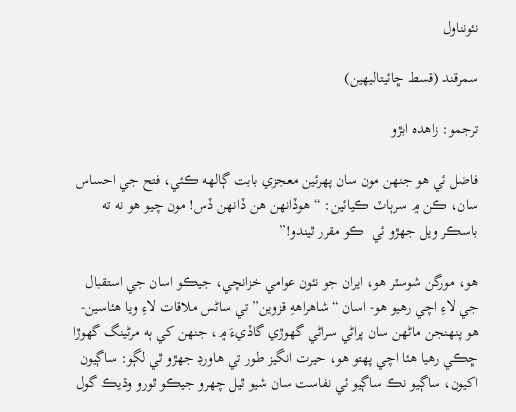نئونناول

سمرقند (قسط ڇائيتاليهين)

ترجمو: زاهده ابڙو

فاضل ئي هو جنهن مون سان پهرئين معجزي بابت ڳالهه ڪئي، فتح جي احساس سان، ڪن ۾ سرٻاٽ ڪيائين: “هوڏانهن هن ڏانهن ڏس! مون چيو هو نه ته باسڪر ويل جهڙو ئي  ڪو مقرر ٿيندو!”

هو، مورگن شوسٽر هو، ايران جو نئون عوامي خزانچي، جيڪو اسان جي استقبال جي لاءِ اچي رهيو هو- اسان “شاهراههِ قزوين” تي ساڻس ملاقات لاءِ ويا هئاسين- هو پنهنجن ماڻهن سان پراڻي سراڻي گهوڙي گاڏيءَ ۾، جنهن کي ٻه مرڻينگ گهوڙا ڇڪي رهيا هئا اچي پهتو هو، حيرت انگيز طور تي هاورڊ جهڙو ٿي لڳو: ساڳيون اکيون، ساڳيو نڪ ساڳيو ئي نفاست سان شيو ٿيل چهرو جيڪو ٿورو وڌيڪ گول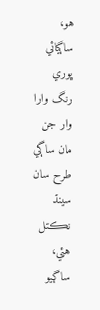هو، ساڳيائي ڀوري رنگ وارا وار جن مان ساڳي طرح سان سينڌ نڪتل هئي، ساڳيو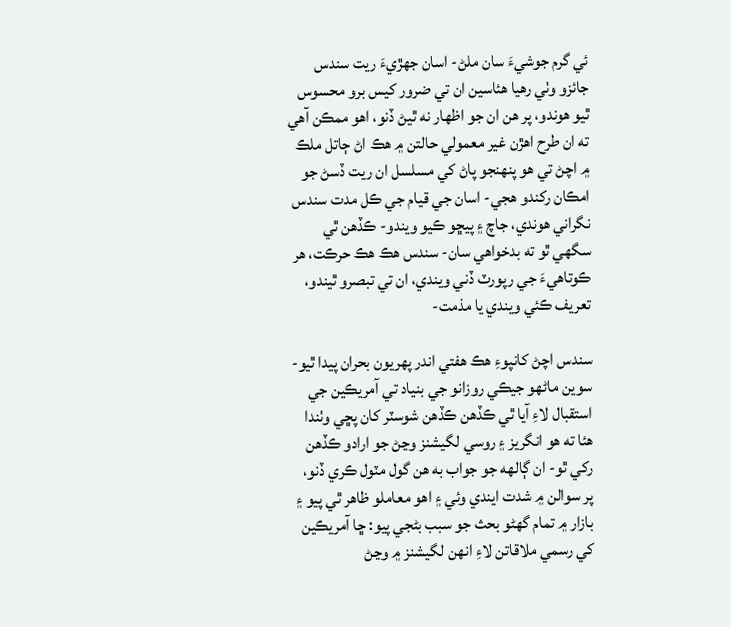ئي گرم جوشيءَ سان ملڻ- اسان جهڙيءَ ريت سندس جائزو وٺي رهيا هئاسين ان تي ضرور کيس برو محسوس ٿيو هوندو، پر هن ان جو اظهار نه ٿيڻ ڏنو، اهو ممڪن آهي ته ان طرح اهڙن غير معمولي حالتن ۾ هڪ اڻ ڄاتل ملڪ ۾ اچڻ تي هو پنهنجو پاڻ کي مسلسل ان ريت ڏسڻ جو امڪان رکندو هجي- اسان جي قيام جي ڪل مدت سندس نگراني هوندي، جاچ ۽ پيڇو ڪيو ويندو- ڪڏهن ٿي سگهي ٿو ته بدخواهي سان- سندس هڪ هڪ حرڪت، هر ڪوتاهيءَ جي رپورٽ ڏني ويندي، ان تي تبصرو ٿيندو، تعريف ڪئي ويندي يا مذمت-

سندس اچڻ کانپوءِ هڪ هفتي اندر پهريون بحران پيدا ٿيو- سوين ماڻهو جيڪي روزانو جي بنياد تي آمريڪين جي استقبال لاءِ آيا ٿي ڪڏهن ڪڏهن شوسٽر کان پڇي وٺندا هئا ته هو انگريز ۽ روسي لگيشنز وڃڻ جو ارادو ڪڏهن رکي ٿو- ان ڳالهه جو جواب به هن گول مٽول ڪري ڏنو، پر سوالن ۾ شدت ايندي وئي ۽ اهو معاملو ظاهر ٿي پيو ۽ بازار ۾ تمام گهڻو بحث جو سبب بڻجي پيو: ڇا آمريڪين کي رسمي ملاقاتن لاءِ انهن لگيشنز ۾ وڃڻ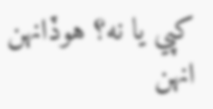کپي يا نه؟ هوڏانهن انهن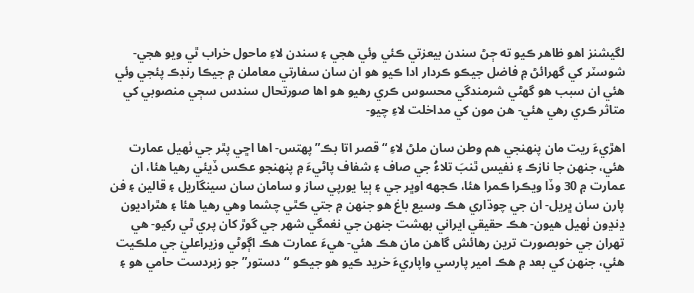لگيشنز اهو ظاهر ڪيو ته ڄڻ سندن بيعزتي ڪئي وئي هجي ۽ سندن لاءِ ماحول خراب ٿي ويو هجي- شوسٽر کي گهرائڻ ۾ فاضل جيڪو ڪردار ادا ڪيو هو ان سان سفارتي معاملن ۾ جيڪا رنڊڪ پئجي وئي هئي ان سبب هو گهڻي شرمندگي محسوس ڪري رهيو هو اها صورتحال سندس سڄي منصوبي کي متاثر ڪري رهي هئي- هن مون کي مداخلت لاءِ چيو-

اهڙيءَ ريت مان پنهنجي هم وطن سان ملڻ لاءِ “قصر اتا بڪ” پهتس- اها اڇي پٿر جي ٺهيل عمارت هئي، جنهن جا نازڪ ۽ نفيس ٿنبَ تلاءُ جي صاف ۽ شفاف پاڻيءَ ۾ پنهنجو عڪس ڏيئي رهيا هئا، ان عمارت ۾ 30 وڏا ويڪرا ڪمرا هئا، ڪجهه اوڀر جي ۽ ٻيا يورپي ساز و سامان سان سينگاريل ۽ قالين ۽ فن پارن سان ڀريل- ان جي چوڌاري هڪ وسيع باغ هو جنهن ۾ جتي ڪٿي چشما وهي رهيا هئا ۽ هٿراديون ڍنڍون ٺهيل هيون- هڪ حقيقي ايراني بهشت جنهن جي نغمگي شهر جي گوڙ کان پري ٿي رکيو- هي تهران جي خوبصورت ترين رهائش گاهن مان هڪ هئي- هيءَ عمارت هڪ اڳوڻي وزيراعليٰ جي ملڪيت هئي، جنهن کي بعد ۾ هڪ امير پارسي واپاريءَ خريد ڪيو هو جيڪو “دستور” جو زبردست حامي هو ۽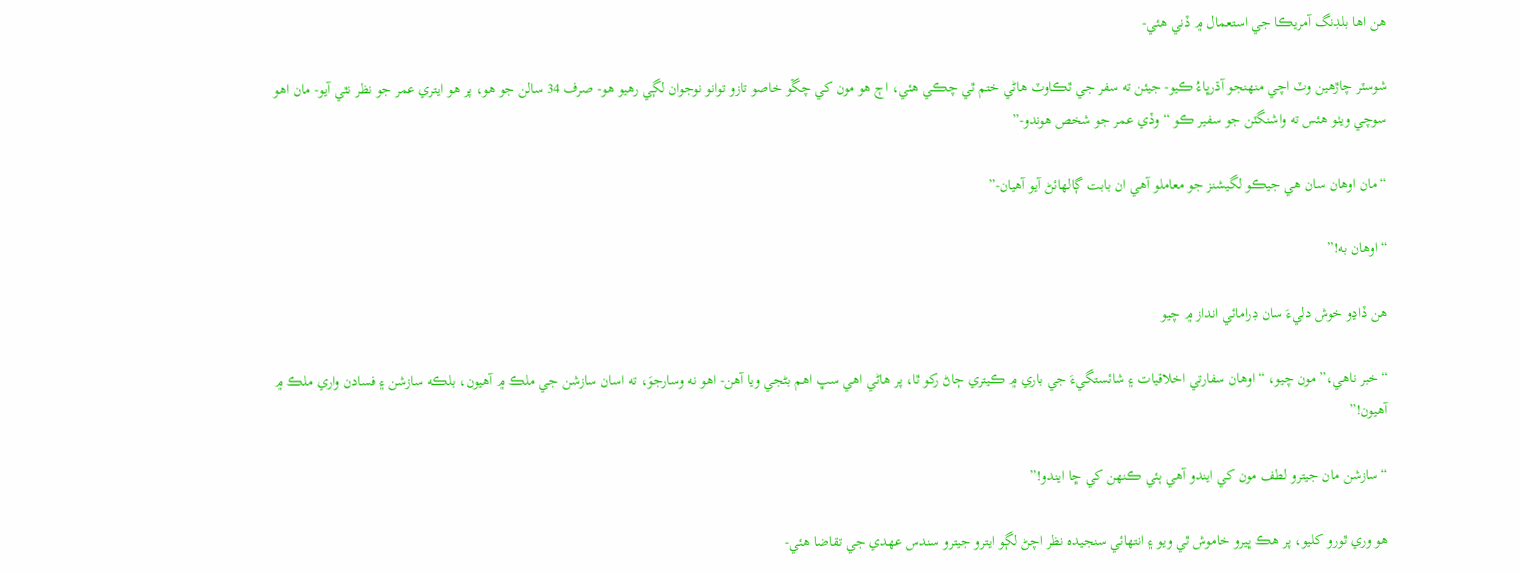هن اها بلڊنگ آمريڪا جي استعمال ۾ ڏني هئي-

شوسٽر چاڙهين وٽ اچي منهنجو آڌرڀاءُ ڪيو- جيئن ته سفر جي ٿڪاوٽ هاڻي ختم ٿي چڪي هئي، اڄ هو مون کي چڱو خاصو تازو توانو نوجوان لڳي رهيو هو- صرف 34 سالن جو هو، پر هو ايتري عمر جو نظر نٿي آيو- مان اهو سوچي ويٺو هئس ته واشنگٽن جو سفير ڪو “وڏي عمر جو شخص هوندو-”

“مان اوهان سان هي جيڪو لگيشنز جو معاملو آهي ان بابت ڳالهائڻ آيو آهيان-”

“اوهان به!”

هن ڏاڍو خوش دليءَ سان ڊرامائي انداز ۾ چيو

“خبر ناهي،” مون چيو، “اوهان سفارتي اخلاقيات ۽ شائستگيءَ جي باري ۾ ڪيتري ڄاڻ رکو ٿا، پر هاڻي اهي سڀ اهم بڻجي ويا آهن- اهو نه وسارجوَ، ته اسان سازشن جي ملڪ ۾ آهيون، بلڪه سازشن ۽ فسادن واري ملڪ ۾ آهيون!”

“سازشن مان جيترو لطف مون کي ايندو آهي ٻئي ڪنهن کي ڇا ايندو!”

هو وري ٿورو کليو، پر هڪ ڀيرو خاموش ٿي ويو ۽ انتهائي سنجيده نظر اچڻ لڳو ايترو جيترو سندس عهدي جي تقاضا هئي-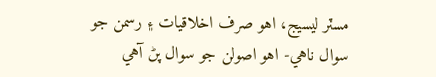مسٽر ليسيج، اهو صرف اخلاقيات ۽ رسمن جو سوال ناهي- اهو اصولن جو سوال پڻ آهي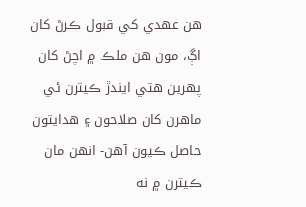هن عهدي کي قبول ڪرڻ کان اڳ، مون هن ملڪ ۾ اچڻ کان پهرين هتي ايندڙ ڪيترن ئي ماهرن کان صلاحون ۽ هدايتون حاصل ڪيون آهن- انهن مان ڪيترن ۾ نه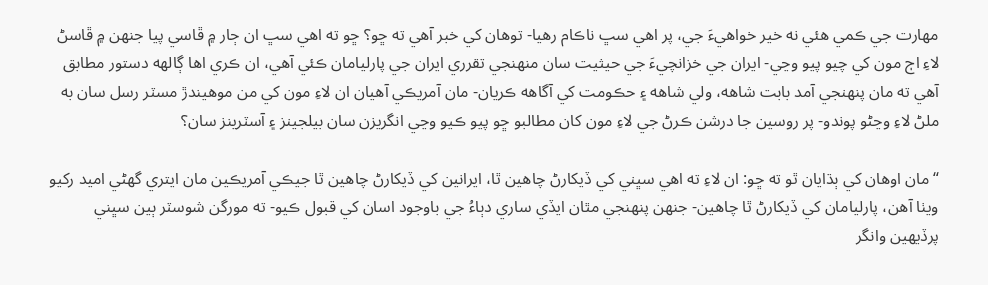مهارت جي ڪمي هئي نه خير خواهيءَ جي، پر اهي سڀ ناڪام رهيا- توهان کي خبر آهي ته ڇو؟ ڇو ته اهي سڀ ان ڄار ۾ ڦاسي پيا جنهن ۾ ڦاسڻ لاءِ اڄ مون کي چيو پيو وڃي- ايران جي خزانچيءَ جي حيثيت سان منهنجي تقرري ايران جي پارليامان ڪئي آهي، ان ڪري اها ڳالهه دستور مطابق آهي ته مان پنهنجي آمد بابت شاهه، ولي شاهه ۽ حڪومت کي آگاهه ڪريان- مان آمريڪي آهيان ان لاءِ مون کي من موهيندڙ مسٽر رسل سان به ملڻ لاءِ وڃڻو پوندو- پر روسين جا درشن ڪرڻ جي لاءِ مون کان مطالبو ڇو پيو ڪيو وڃي انگريزن سان بيلجينز ۽ آسٽرينز سان؟

“مان اوهان کي ٻڌايان ٿو ته ڇو: ان لاءِ ته اهي سڀني کي ڏيکارڻ چاهين ٿا، ايرانين کي ڏيکارڻ چاهين ٿا جيڪي آمريڪين مان ايتري گهڻي اميد رکيو ويٺا آهن، پارليامان کي ڏيکارڻ ٿا چاهين- جنهن پنهنجي مٿان ايڏي ساري دٻاءُ جي باوجود اسان کي قبول ڪيو- ته مورگن شوسٽر ٻين سڀني پرڏيهين وانگر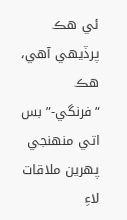ئي هڪ پرڏيهي آهي، هڪ “فرنگي-” بس اتي منهنجي پهرين ملاقات لاءِ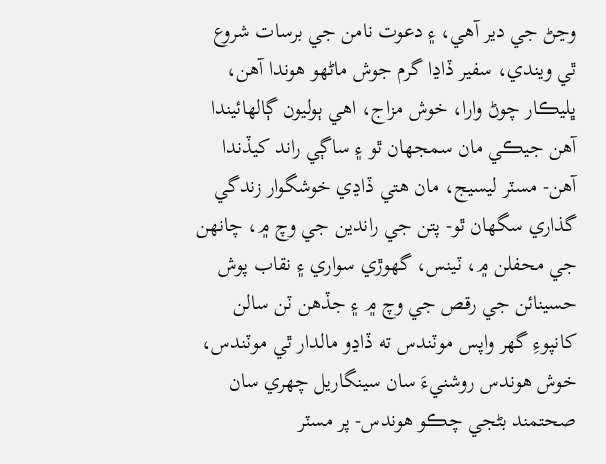وڃڻ جي دير آهي، ۽ دعوت نامن جي برسات شروع ٿي ويندي، سفير ڏاڍا گرم جوش ماڻهو هوندا آهن، ڀليڪار چوڻ وارا، خوش مزاج، اهي ٻوليون ڳالهائيندا آهن جيڪي مان سمجهان ٿو ۽ ساڳي راند کيڏندا آهن- مسٽر ليسيج، مان هتي ڏاڍي خوشگوار زندگي گذاري سگهان ٿو- پتن جي راندين جي وچ ۾، چانهن جي محفلن ۾، ٽينس، گهوڙي سواري ۽ نقاب پوش حسينائن جي رقص جي وچ ۾ ۽ جڏهن ٽن سالن کانپوءِ گهر واپس موٽندس ته ڏاڍو مالدار ٿي موٽندس، خوش هوندس روشنيءَ سان سينگاريل چهري سان صحتمند بڻجي چڪو هوندس- پر مسٽر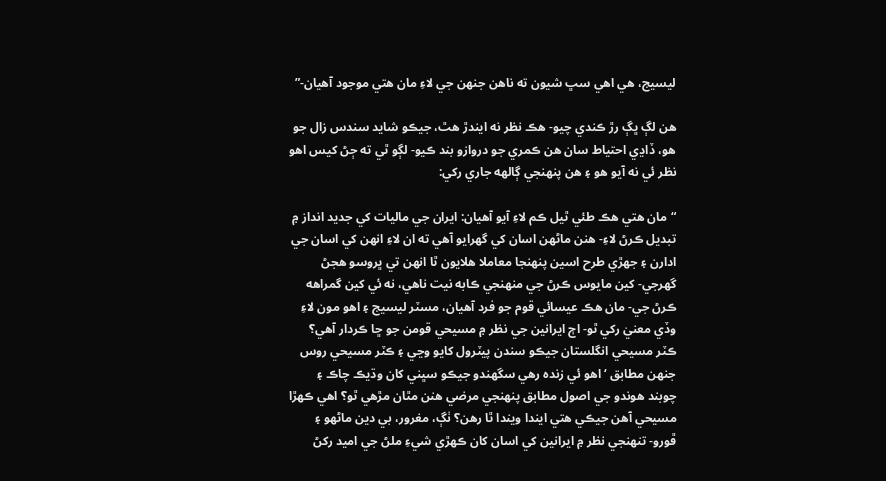ليسيج، هي اهي سڀ شيون ته ناهن جنهن جي لاءِ مان هتي موجود آهيان-”

هن لڳ ڀڳ رڙ ڪندي چيو- هڪ نظر نه ايندڙ هٿ، جيڪو شايد سندس زال جو هو، ڏاڍي احتياط سان هن ڪمري جو دروازو بند ڪيو- لڳو ٿي ته ڄڻ کيس اهو نظر ئي نه آيو هو ۽ هن پنهنجي ڳالهه جاري رکي:

“مان هتي هڪ طئي ٿيل ڪم لاءِ آيو آهيان: ايران جي ماليات کي جديد انداز ۾ تبديل ڪرڻ لاءِ- هنن ماڻهن اسان کي گهرايو آهي ته ان لاءِ انهن کي اسان جي ادارن ۽ جهڙي طرح اسين پنهنجا معاملا هلايون ٿا انهن تي ڀروسو هجڻ گهرجي- کين مايوس ڪرڻ جي منهنجي ڪابه نيت ناهي، نه ئي کين گمراهه ڪرڻ جي- مان هڪ عيسائي قوم جو فرد آهيان، مسٽر ليسيج ۽ اهو مون لاءِ وڏي معنيٰ رکي ٿو- اڄ ايرانين جي نظر ۾ مسيحي قومن جو ڇا ڪردار آهي؟ ڪٽر مسيحي انگلستان جيڪو سندن پيٽرول کايو وڃي ۽ ڪٽر مسيحي روس جنهن مطابق ‘اهو ئي زنده رهي سگهندو جيڪو سڀني کان وڌيڪ چاڪ ۽ چوبند هوندو جي اصول مطابق پنهنجي مرضي هنن مٿان مڙهي ٿو؟ اهي ڪهڙا مسيحي آهن جيڪي هتي ايندا ويندا ٿا رهن؟ ٺڳ، مغرور، بي دين ماڻهو ۽ ڦورو- تنهنجي نظر ۾ ايرانين کي اسان کان ڪهڙي شيءِ ملڻ جي اميد رکڻ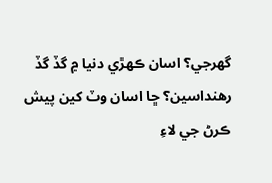گهرجي؟ اسان ڪهڙي دنيا ۾ گڏ گڏ رهنداسين؟ ڇا اسان وٽ کين پيش ڪرڻ جي لاءِ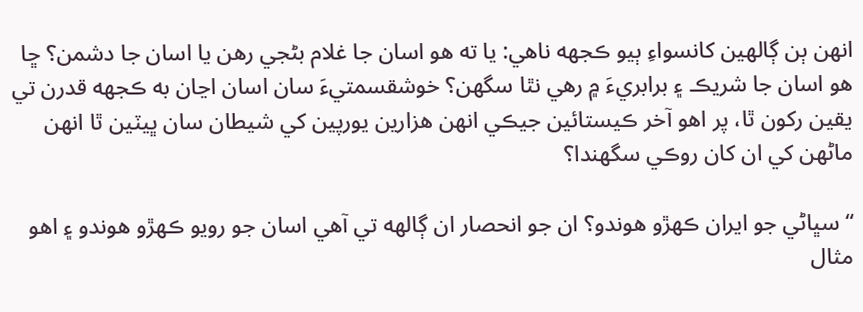انهن ٻن ڳالهين کانسواءِ ٻيو ڪجهه ناهي: يا ته هو اسان جا غلام بڻجي رهن يا اسان جا دشمن؟ ڇا هو اسان جا شريڪ ۽ برابريءَ ۾ رهي نٿا سگهن؟ خوشقسمتيءَ سان اسان اڃان به ڪجهه قدرن تي يقين رکون ٿا، پر اهو آخر ڪيستائين جيڪي انهن هزارين يورپين کي شيطان سان ڀيٽين ٿا انهن ماڻهن کي ان کان روڪي سگهندا؟

“سڀاڻي جو ايران ڪهڙو هوندو؟ ان جو انحصار ان ڳالهه تي آهي اسان جو رويو ڪهڙو هوندو ۽ اهو مثال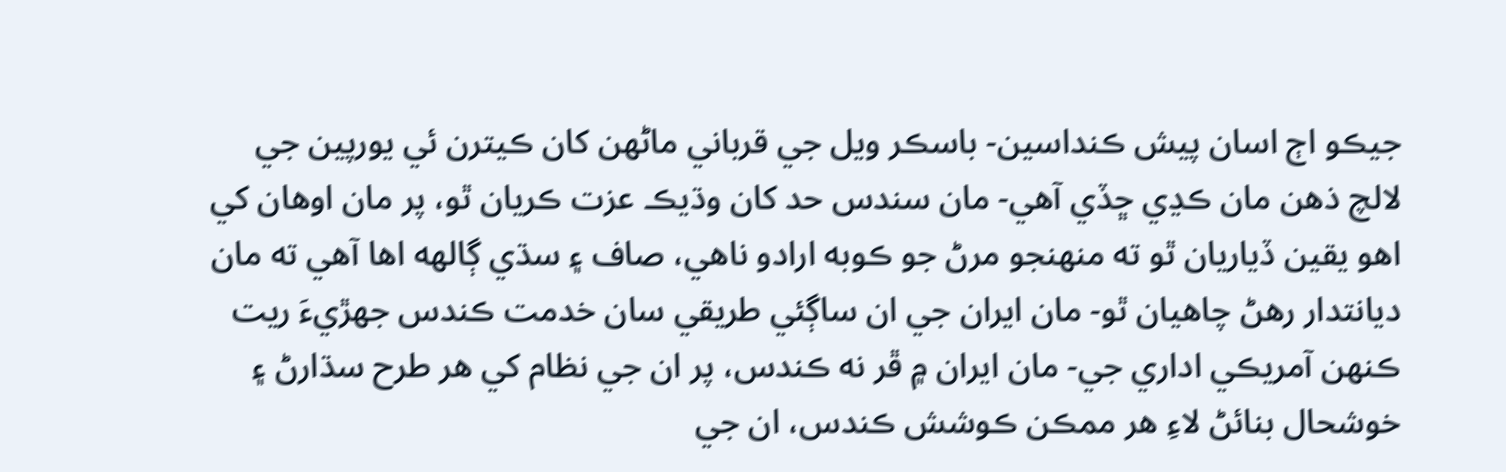جيڪو اڄ اسان پيش ڪنداسين- باسڪر ويل جي قرباني ماڻهن کان ڪيترن ئي يورپين جي لالچ ذهن مان ڪڍي ڇڏي آهي- مان سندس حد کان وڌيڪ عزت ڪريان ٿو، پر مان اوهان کي اهو يقين ڏياريان ٿو ته منهنجو مرڻ جو ڪوبه ارادو ناهي، صاف ۽ سڌي ڳالهه اها آهي ته مان ديانتدار رهڻ چاهيان ٿو- مان ايران جي ان ساڳئي طريقي سان خدمت ڪندس جهڙيءَ ريت ڪنهن آمريڪي اداري جي- مان ايران ۾ ڦر نه ڪندس، پر ان جي نظام کي هر طرح سڌارڻ ۽ خوشحال بنائڻ لاءِ هر ممڪن ڪوشش ڪندس، ان جي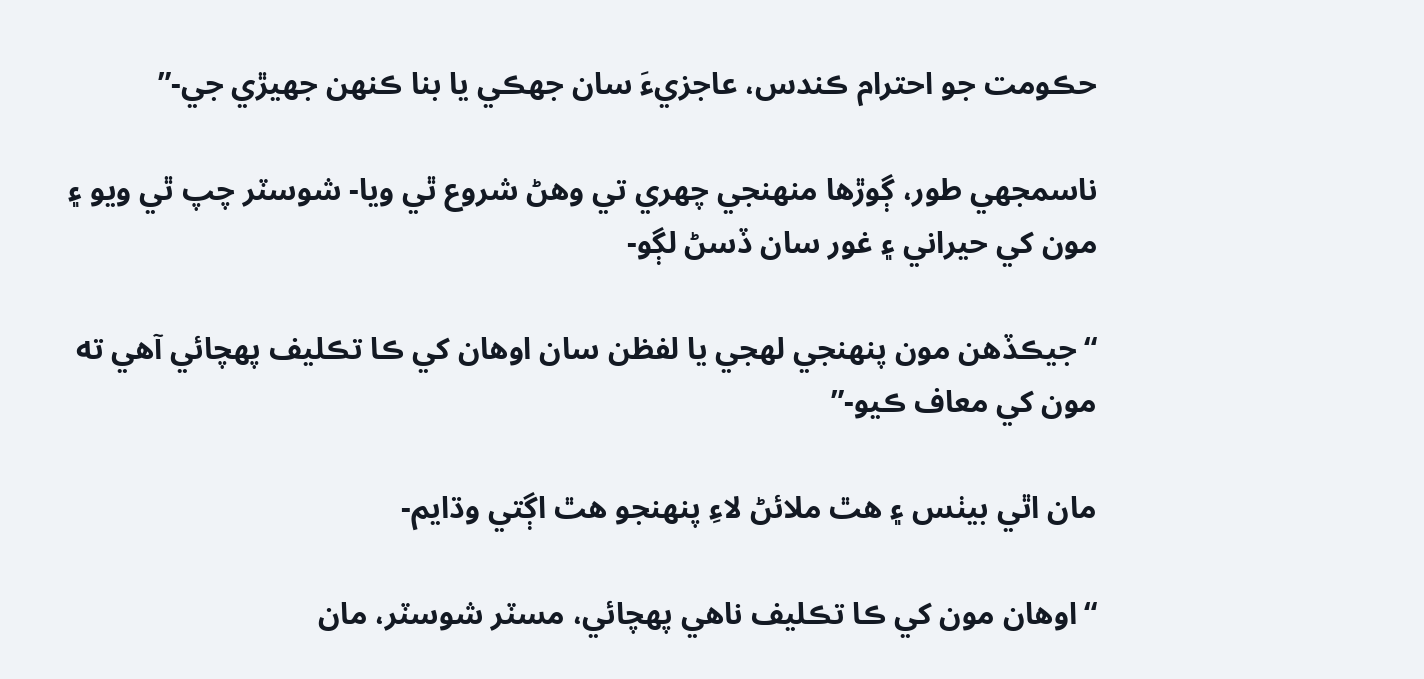حڪومت جو احترام ڪندس، عاجزيءَ سان جهڪي يا بنا ڪنهن جهيڙي جي-”

ناسمجهي طور، ڳوڙها منهنجي چهري تي وهڻ شروع ٿي ويا- شوسٽر چپ ٿي ويو ۽ مون کي حيراني ۽ غور سان ڏسڻ لڳو-

“جيڪڏهن مون پنهنجي لهجي يا لفظن سان اوهان کي ڪا تڪليف پهچائي آهي ته مون کي معاف ڪيو-”

مان اٿي بيٺس ۽ هٿ ملائڻ لاءِ پنهنجو هٿ اڳتي وڌايم-

“اوهان مون کي ڪا تڪليف ناهي پهچائي، مسٽر شوسٽر، مان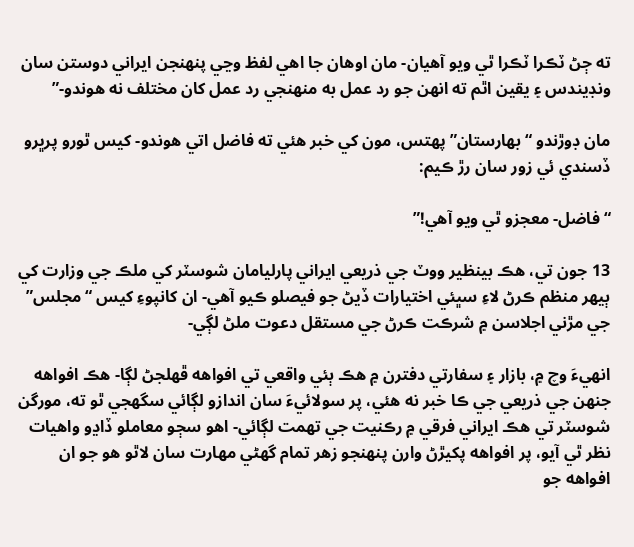ته ڄڻ ٽڪرا ٽڪرا ٿي ويو آهيان- مان اوهان جا اهي لفظ وڃي پنهنجن ايراني دوستن سان ونڊيندس ۽ يقين اٿم ته انهن جو رد عمل به منهنجي رد عمل کان مختلف نه هوندو-”

مان ڊوڙندو “بهارستان” پهتس، مون کي خبر هئي ته فاضل اتي هوندو- کيس ٿورو پرڀرو ڏسندي ئي زور سان رڙ ڪيم:

“فاضل- معجزو ٿي ويو آهي!”

13 جون تي، هڪ بينظير ووٽ جي ذريعي ايراني پارليامان شوسٽر کي ملڪ جي وزارت کي ٻيهر منظم ڪرڻ لاءِ سڀئي اختيارات ڏيڻ جو فيصلو ڪيو آهي- ان کانپوءِ کيس “مجلس” جي مڙني اجلاسن ۾ شرڪت ڪرڻ جي مستقل دعوت ملڻ لڳي-

انهيءَ وچ ۾، بازار ۽ سفارتي دفترن ۾ هڪ ٻئي واقعي تي افواهه ڦهلجڻ لڳا- هڪ افواهه جنهن جي ذريعي جي ڪا خبر نه هئي، پر سولائيءَ سان اندازو لڳائي سگهجي ٿو ته، مورگن شوسٽر تي هڪ ايراني فرقي ۾ رڪنيت جي تهمت لڳائي- اهو سڄو معاملو ڏاڍو واهيات نظر ٿي آيو، پر افواهه پکيڙڻ وارن پنهنجو زهر تمام گهڻي مهارت سان لاٿو هو جو ان افواهه جو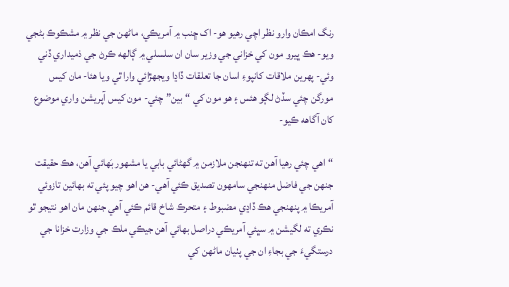رنگ امڪان وارو نظر اچي رهيو هو- اک ڇنب ۾ آمريڪي، ماڻهن جي نظر ۾ مشڪوڪ بڻجي ويو- هڪ ڀيرو مون کي خزاني جي وزير سان ان سلسلي ۾ ڳالهه ڪرڻ جي ذميداري ڏني وئي- پهرين ملاقات کانپوءِ اسان جا تعلقات ڏاڍا ويجهڙائي وارا ٿي ويا هئا- مان کيس مورگن چئي سڏڻ لڳو هئس ۽ هو مون کي “بين” چئي- مون کيس آپريشن واري موضوع کان آگاهه ڪيو-

“اهي چئي رهيا آهن ته تنهنجن ملازمن ۾ گهڻائي بابي يا مشهور بَهائي آهن، هڪ حقيقت جنهن جي فاضل منهنجي سامهون تصديق ڪئي آهي- هن اهو چيو پئي ته بهائين تازوئي آمريڪا ۾ پنهنجي هڪ ڏاڍي مضبوط ۽ متحرڪ شاخ قائم ڪئي آهي جنهن مان اهو نتيجو ٿو نڪري ته لگيشن ۾ سڀئي آمريڪي دراصل بهائي آهن جيڪي ملڪ جي وزارت خزانا جي درستگيءَ جي بجاءِ ان جي پٺيان ماڻهن کي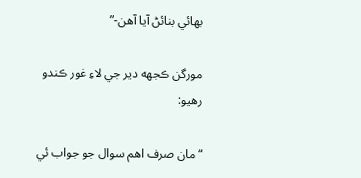بهائي بنائڻ آيا آهن-”

مورگن ڪجهه دير جي لاءِ غور ڪندو رهيو:

“مان صرف اهم سوال جو جواب ئي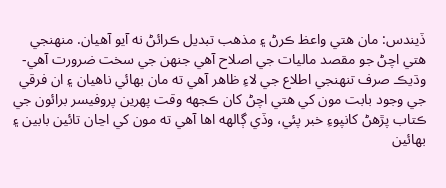ڏيندس: مان هتي واعظ ڪرڻ ۽ مذهب تبديل ڪرائڻ نه آيو آهيان. منهنجي هتي اچڻ جو مقصد ماليات جي اصلاح آهي جنهن جي سخت ضرورت آهي- وڌيڪ صرف تنهنجي اطلاع جي لاءِ ظاهر آهي ته مان بهائي ناهيان ۽ ان فرقي جي وجود بابت مون کي هتي اچڻ کان ڪجهه وقت پهرين پروفيسر برائون جي ڪتاب پڙهڻ کانپوءِ خبر پئي، وڏي ڳالهه اها آهي ته مون کي اڃان تائين بابين ۽ بهائين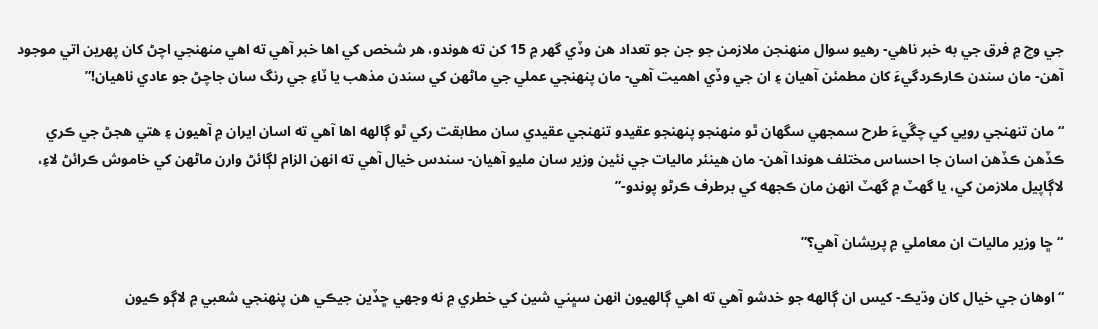جي وچ ۾ فرق جي به خبر ناهي- رهيو سوال منهنجن ملازمن جو جن جو تعداد هن وڏي گهر ۾ 15 کن ته هوندو، هر شخص کي اها خبر آهي ته اهي منهنجي اچڻ کان پهرين اتي موجود آهن- مان سندن ڪارڪردگيءَ کان مطمئن آهيان ۽ ان جي وڏي اهميت آهي- مان پنهنجي عملي جي ماڻهن کي سندن مذهب يا ٽاءِ جي رنگ سان جاچڻ جو عادي ناهيان!”

“مان تنهنجي رويي کي چڱيءَ طرح سمجهي سگهان ٿو منهنجو پنهنجو عقيدو تنهنجي عقيدي سان مطابقت رکي ٿو ڳالهه اها آهي ته اسان ايران ۾ آهيون ۽ هتي هجڻ جي ڪري ڪڏهن ڪڏهن اسان جا احساس مختلف هوندا آهن- مان هينئر ماليات جي نئين وزير سان مليو آهيان- سندس خيال آهي ته انهن الزام لڳائڻ وارن ماڻهن کي خاموش ڪرائڻ لاءِ، لاڳاپيل ملازمن کي، يا گهٽ ۾ گهٽ انهن مان ڪجهه کي برطرف ڪرڻو پوندو-”

“ڇا وزير ماليات ان معاملي ۾ پريشان آهي؟”

“اوهان جي خيال کان وڌيڪ- کيس ان ڳالهه جو خدشو آهي ته اهي ڳالهيون انهن سڀني شين کي خطري ۾ نه وجهي ڇڏين جيڪي هن پنهنجي شعبي ۾ لاڳو ڪيون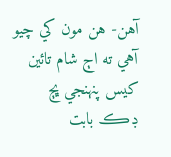آهن- هن مون کي چيو آهي ته اڄ شام تائين کيس پنهنجي ڀڄ ڊڪ بابت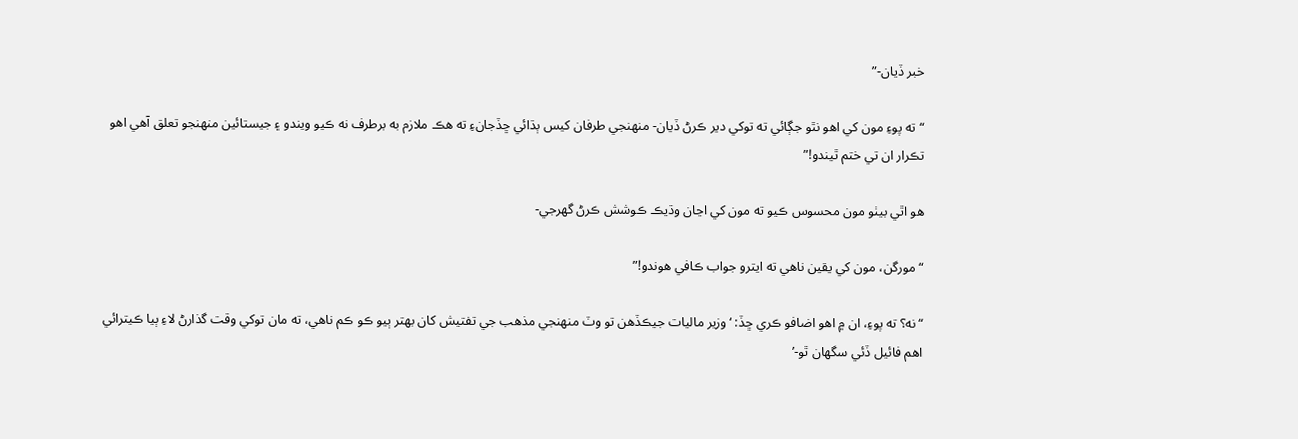خبر ڏيان-”

“ته پوءِ مون کي اهو نٿو جڳائي ته توکي دير ڪرڻ ڏيان- منهنجي طرفان کيس ٻڌائي ڇڏجانءِ ته هڪ ملازم به برطرف نه ڪيو ويندو ۽ جيستائين منهنجو تعلق آهي اهو تڪرار ان تي ختم ٿيندو!”

هو اٿي بيٺو مون محسوس ڪيو ته مون کي اڃان وڌيڪ ڪوشش ڪرڻ گهرجي-

“مورگن، مون کي يقين ناهي ته ايترو جواب ڪافي هوندو!”

“نه؟ ته پوءِ، ان ۾ اهو اضافو ڪري ڇڏ: ‘وزير ماليات جيڪڏهن تو وٽ منهنجي مذهب جي تفتيش کان بهتر ٻيو ڪو ڪم ناهي، ته مان توکي وقت گذارڻ لاءِ ٻيا ڪيترائي اهم فائيل ڏئي سگهان ٿو-’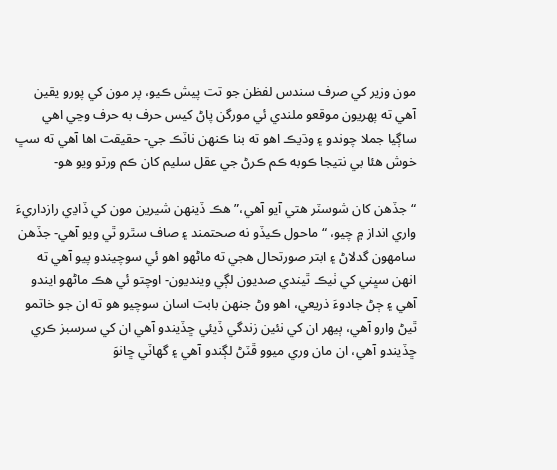مون وزير کي صرف سندس لفظن جو تت پيش ڪيو، پر مون کي پورو يقين آهي ته پهريون موقعو ملندي ئي مورگن پاڻ کيس حرف به حرف وڃي اهي ساڳيا جملا چوندو ۽ وڌيڪ اهو ته بنا ڪنهن ناٽڪ جي- حقيقت اها آهي ته سڀ خوش هئا بي نتيجا ڪوبه ڪم ڪرڻ جي عقل سليم کان ڪم ورتو ويو هو-

“جڏهن کان شوسٽر هتي آيو آهي،” هڪ ڏينهن شيرين مون کي ڏاڍي رازداريءَ واري انداز ۾ چيو، “ماحول ڪيڏو نه صحتمند ۽ صاف سٿرو ٿي ويو آهي- جڏهن سامهون گدلاڻ ۽ ابتر صورتحال هجي ته ماڻهو اهو ئي سوچيندو پيو آهي ته انهن سڀني کي ٺيڪ ٿيندي صديون لڳي وينديون- اوچتو ئي هڪ ماڻهو ايندو آهي ۽ ڄڻ جادوءَ ذريعي، اهو وڻ جنهن بابت اسان سوچيو هو ته ان جو خاتمو ٿيڻ وارو آهي، ٻيهر ان کي نئين زندگي ڏيئي ڇڏيندو آهي ان کي سرسبز ڪري ڇڏيندو آهي، ان مان وري ميوو ڦٽڻ لڳندو آهي ۽ گهاٽي ڇانوَ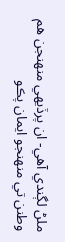ملڻ لڳندي آهي- ان پرڏيهي منهنجن هم وطنن تي منهنجو ايمان پڪو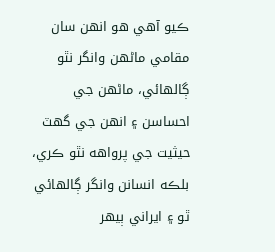ڪيو آهي هو انهن سان مقامي ماڻهن وانگر نٿو ڳالهائي، ماڻهن جي احساسن ۽ انهن جي گهٽ حيثيت جي پرواهه نٿو ڪري، بلڪه انسانن وانگر ڳالهائي ٿو ۽ ايراني ٻيهر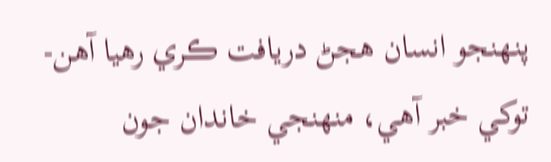پنهنجو انسان هجڻ دريافت ڪري رهيا آهن- توکي خبر آهي، منهنجي خاندان جون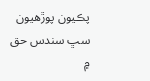پڪيون پوڙهيون سڀ سندس حق ۾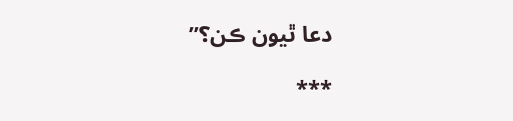دعا ٿيون ڪن؟”

***